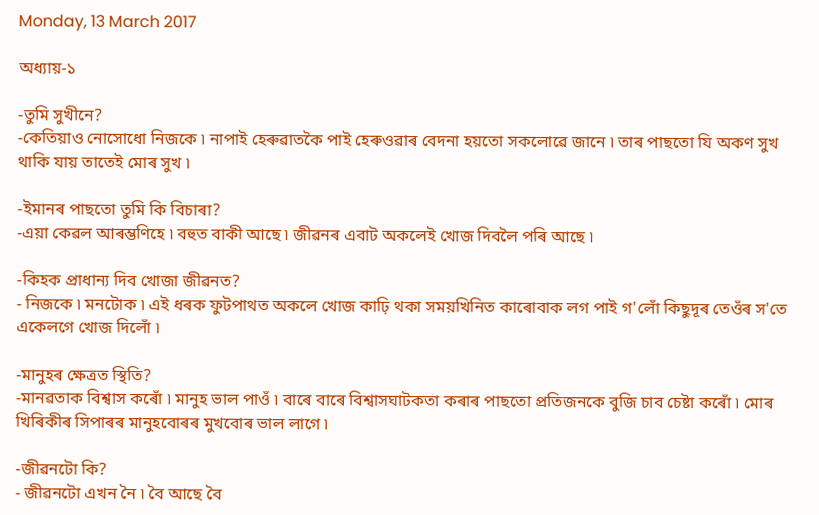Monday, 13 March 2017

অধ্যায়-১

-তুমি সুখীনে?
-কেতিয়াও নোসোধো নিজকে ৷ নাপাই হেৰুৱাতকৈ পাই হেৰুওৱাৰ বেদনা হয়তো সকলোৱে জানে ৷ তাৰ পাছতো যি অকণ সুখ থাকি যায় তাতেই মোৰ সুখ ৷

-ইমানৰ পাছতো তুমি কি বিচাৰা?
-এয়া কেৱল আৰম্ভণিহে ৷ বহুত বাকী আছে ৷ জীৱনৰ এবাট অকলেই খোজ দিবলৈ পৰি আছে ৷

-কিহক প্ৰাধান্য দিব খোজা জীৱনত?
- নিজকে ৷ মনটোক ৷ এই ধৰক ফুটপাথত অকলে খোজ কাঢ়ি থকা সময়খিনিত কাৰোবাক লগ পাই গ'লোঁ কিছুদূৰ তেওঁৰ স'তে একেলগে খোজ দিলোঁ ৷

-মানুহৰ ক্ষেত্ৰত স্থিতি?
-মানৱতাক বিশ্বাস কৰোঁ ৷ মানুহ ভাল পাওঁ ৷ বাৰে বাৰে বিশ্বাসঘাটকতা কৰাৰ পাছতো প্ৰতিজনকে বুজি চাব চেষ্টা কৰোঁ ৷ মোৰ খিৰিকীৰ সিপাৰৰ মানুহবোৰৰ মুখবোৰ ভাল লাগে ৷

-জীৱনটো কি?
- জীৱনটো এখন নৈ ৷ বৈ আছে বৈ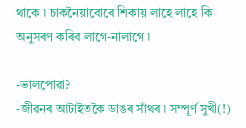থাকে ৷ চাকনৈয়াবোৰে শিকায় লাহে লাহে কি অনুসৰণ কৰিব লাগে-নালাগে ৷

-ভালপোৱা?
-জীৱনৰ আটাইতকৈ ডাঙৰ সাঁথৰ ৷ সম্পূৰ্ণ সুখী(!)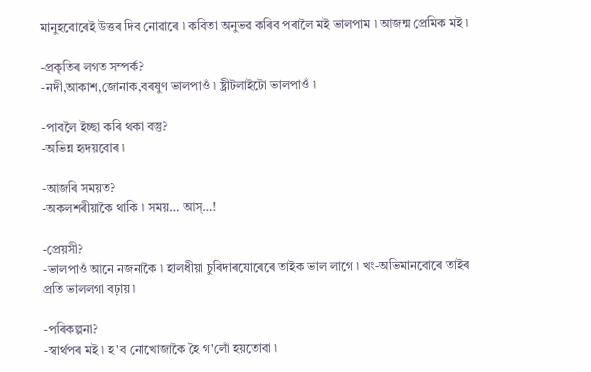মানুহবোৰেই উত্তৰ দিব নোৱাৰে ৷ কবিতা অনুভৱ কৰিব পৰালৈ মই ভালপাম ৷ আজন্ম প্ৰেমিক মই ৷

-প্ৰকৃতিৰ লগত সম্পৰ্ক?
-নদী,আকাশ,জোনাক,বৰষুণ ভালপাওঁ ৷ ষ্ট্ৰীটলাইটো ভালপাওঁ ৷

-পাবলৈ ইচ্ছা কৰি থকা বস্তু?
-অভিন্ন হৃদয়বোৰ ৷

-আজৰি সময়ত?
-অকলশৰীয়াকৈ থাকি ৷ সময়… আস্…!

-প্ৰেয়সী?
-ভালপাওঁ আনে নজনাকৈ ৷ হালধীয়া চুৰিদাৰযোৰেৰে তাইক ভাল লাগে ৷ খং-অভিমানবোৰে তাইৰ প্ৰতি ভাললগা বঢ়ায় ৷

-পৰিকল্পনা?
-স্বাৰ্থপৰ মই ৷ হ'ব নোখোজাকৈ হৈ গ'লোঁ হয়তোবা ৷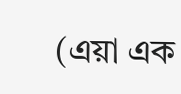(এয়া এক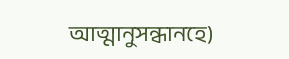আত্মানুসন্ধানহে)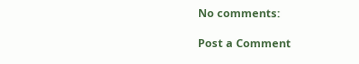No comments:

Post a Comment